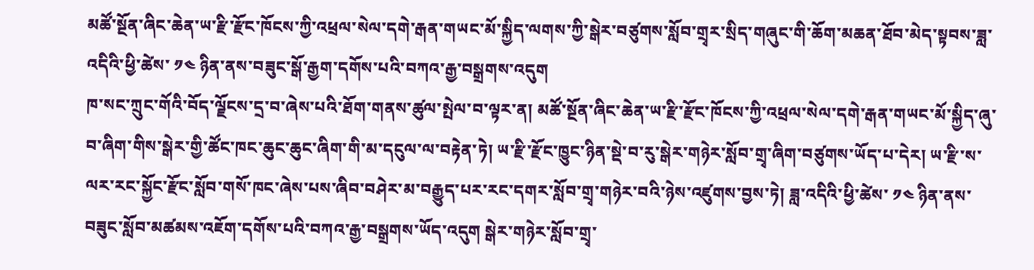མཚོ་སྔོན་ཞིང་ཆེན་ཡ་རྫི་རྫོང་ཁོངས་ཀྱི་འཕྲལ་སེལ་དགེ་རྒན་གཡང་མོ་སྐྱིད་ལགས་ཀྱི་སྒེར་བཙུགས་སློབ་གྲྭར་སྲིད་གཞུང་གི་ཆོག་མཆན་ཐོབ་མེད་སྟབས་ཟླ་འདིའི་ཕྱི་ཚེས་ ༡༤ ཉིན་ནས་བཟུང་སྒོ་རྒྱག་དགོས་པའི་བཀའ་རྒྱ་བསྒྲགས་འདུག
ཁ་སང་ཀྲུང་གོའི་བོད་ལྗོངས་དྲ་བ་ཞེས་པའི་ཐོག་གནས་ཚུལ་སྤེལ་བ་ལྟར་ན། མཚོ་སྔོན་ཞིང་ཆེན་ཡ་རྫི་རྫོང་ཁོངས་ཀྱི་འཕྲལ་སེལ་དགེ་རྒན་གཡང་མོ་སྐྱིད་ཞུ་བ་ཞིག་གིས་སྒེར་གྱི་ཚོང་ཁང་ཆུང་ཆུང་ཞིག་གི་མ་དངུལ་ལ་བརྟེན་ཏེ། ཡ་རྫི་རྫོང་ཁྱུང་ཉིན་སྡེ་བ་རུ་སྒེར་གཉེར་སློབ་གྲྭ་ཞིག་བཙུགས་ཡོད་པ་དེར། ཡ་རྫི་ས་ལར་རང་སྐྱོང་རྫོང་སློབ་གསོ་ཁང་ཞེས་པས་ཞིབ་བཤེར་མ་བརྒྱུད་པར་རང་དགར་སློབ་གྲྭ་གཉེར་བའི་ཉེས་འཛུགས་བྱས་ཏེ། ཟླ་འདིའི་ཕྱི་ཚེས་ ༡༤ ཉིན་ནས་བཟུང་སློབ་མཚམས་འཇོག་དགོས་པའི་བཀའ་རྒྱ་བསྒྲགས་ཡོད་འདུག སྒེར་གཉེར་སློབ་གྲྭ་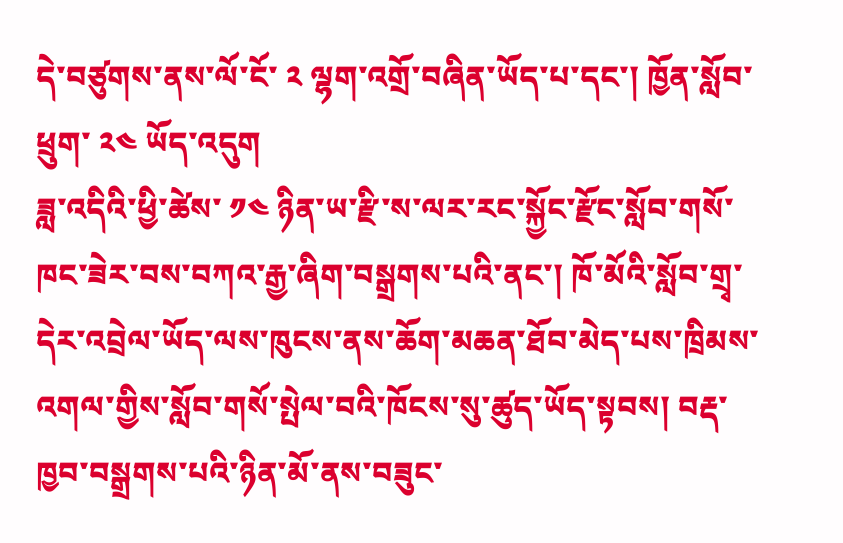དེ་བཙུགས་ནས་ལོ་ངོ་ ༢ ལྷག་འགྲོ་བཞིན་ཡོད་པ་དང་། ཁྱོན་སློབ་ཕྲུག་ ༢༤ ཡོད་འདུག
ཟླ་འདིའི་ཕྱི་ཚེས་ ༡༤ ཉིན་ཡ་རྫི་ས་ལར་རང་སྐྱོང་རྫོང་སློབ་གསོ་ཁང་ཟེར་བས་བཀའ་རྒྱ་ཞིག་བསྒྲགས་པའི་ནང་། ཁོ་མོའི་སློབ་གྲྭ་དེར་འབྲེལ་ཡོད་ལས་ཁུངས་ནས་ཆོག་མཆན་ཐོབ་མེད་པས་ཁྲིམས་འགལ་གྱིས་སློབ་གསོ་སྤེལ་བའི་ཁོངས་སུ་ཚུད་ཡོད་སྟབས། བརྡ་ཁྱབ་བསྒྲགས་པའི་ཉིན་མོ་ནས་བཟུང་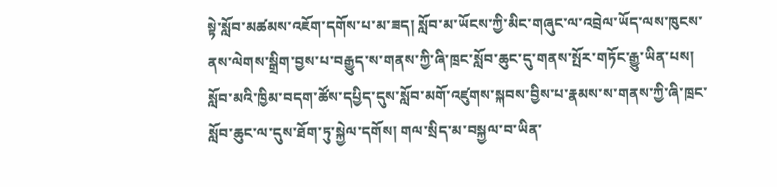སྟེ་སློབ་མཚམས་འཇོག་དགོས་པ་མ་ཟད། སློབ་མ་ཡོངས་ཀྱི་མིང་གཞུང་ལ་འབྲེལ་ཡོད་ལས་ཁུངས་ནས་ལེགས་སྒྲིག་བྱས་པ་བརྒྱུད་ས་གནས་ཀྱི་ཞི་ཁྲང་སློབ་ཆུང་དུ་གནས་སྤོར་གཏོང་རྒྱུ་ཡིན་པས། སློབ་མའི་ཁྱིམ་བདག་ཚོས་དཔྱིད་དུས་སློབ་མགོ་འཛུགས་སྐབས་བྱིས་པ་རྣམས་ས་གནས་ཀྱི་ཞི་ཁྲང་སློབ་ཆུང་ལ་དུས་ཐོག་ཏུ་སྐྱེལ་དགོས། གལ་སྲིད་མ་བསྐྱལ་བ་ཡིན་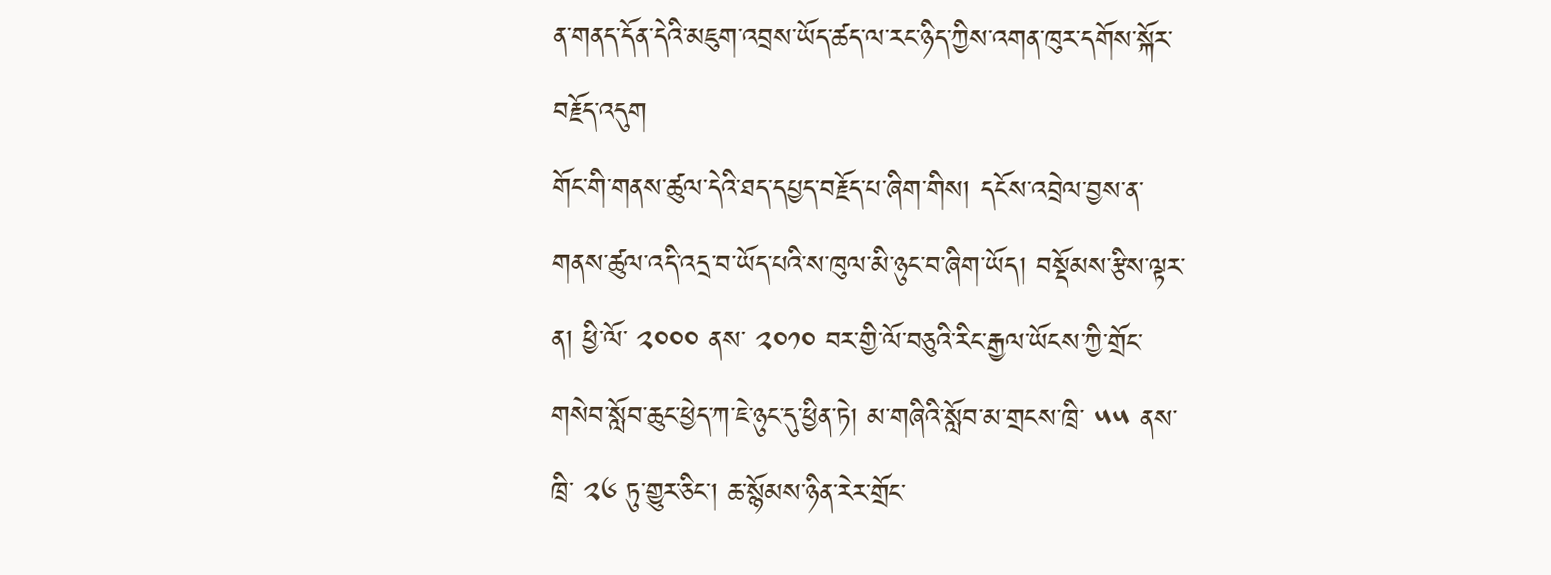ན་གནད་དོན་དེའི་མཇུག་འབྲས་ཡོད་ཚད་ལ་རང་ཉིད་ཀྱིས་འགན་ཁུར་དགོས་སྐོར་བརྗོད་འདུག
གོང་གི་གནས་ཚུལ་དེའི་ཐད་དཔྱད་བརྗོད་པ་ཞིག་གིས། དངོས་འབྲེལ་བྱས་ན་གནས་ཚུལ་འདི་འདྲ་བ་ཡོད་པའི་ས་ཁུལ་མི་ཉུང་བ་ཞིག་ཡོད། བསྡོམས་རྩིས་ལྟར་ན། ཕྱི་ལོ་ ༢༠༠༠ ནས་ ༢༠༡༠ བར་གྱི་ལོ་བཅུའི་རིང་རྒྱལ་ཡོངས་ཀྱི་གྲོང་གསེབ་སློབ་ཆུང་ཕྱེད་ཀ་ཇེ་ཉུང་དུ་ཕྱིན་ཏེ། མ་གཞིའི་སློབ་མ་གྲངས་ཁྲི་ ༥༥ ནས་ཁྲི་ ༢༦ ཏུ་གྱུར་ཅིང་། ཆ་སྙོམས་ཉིན་རེར་གྲོང་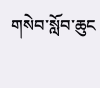གསེབ་སློབ་ཆུང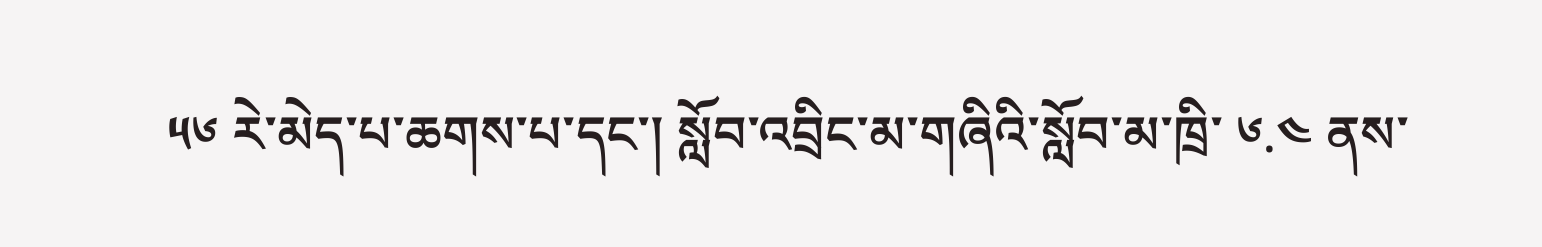༥༦ རེ་མེད་པ་ཆགས་པ་དང་། སློབ་འབྲིང་མ་གཞིའི་སློབ་མ་ཁྲི་ ༦.༤ ནས་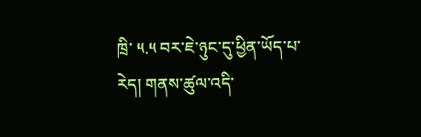ཁྲི་ ༥.༥ བར་ཇེ་ཉུང་དུ་ཕྱིན་ཡོད་པ་རེད། གནས་ཚུལ་འདི་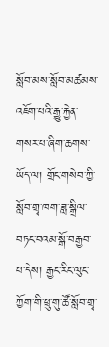སློབ་མས་སློབ་མཚམས་འཇོག་པའི་རྒྱུ་རྐྱེན་གསར་པ་ཞིག་ཆགས་ཡོད་ལ། གྲོང་གསེབ་ཀྱི་སློབ་གྲྭ་ཁག་ཟླ་སྒྲིལ་བཏང་བའམ་སྒོ་བརྒྱབ་པ་དེས། རྒྱང་རིང་ལུང་ཀྱོག་གི་ཕྲུ་གུ་ཚོ་སློབ་གྲྭ་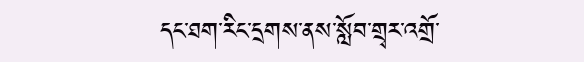དང་ཐག་རིང་དྲགས་ནས་སློབ་གྲྭར་འགྲོ་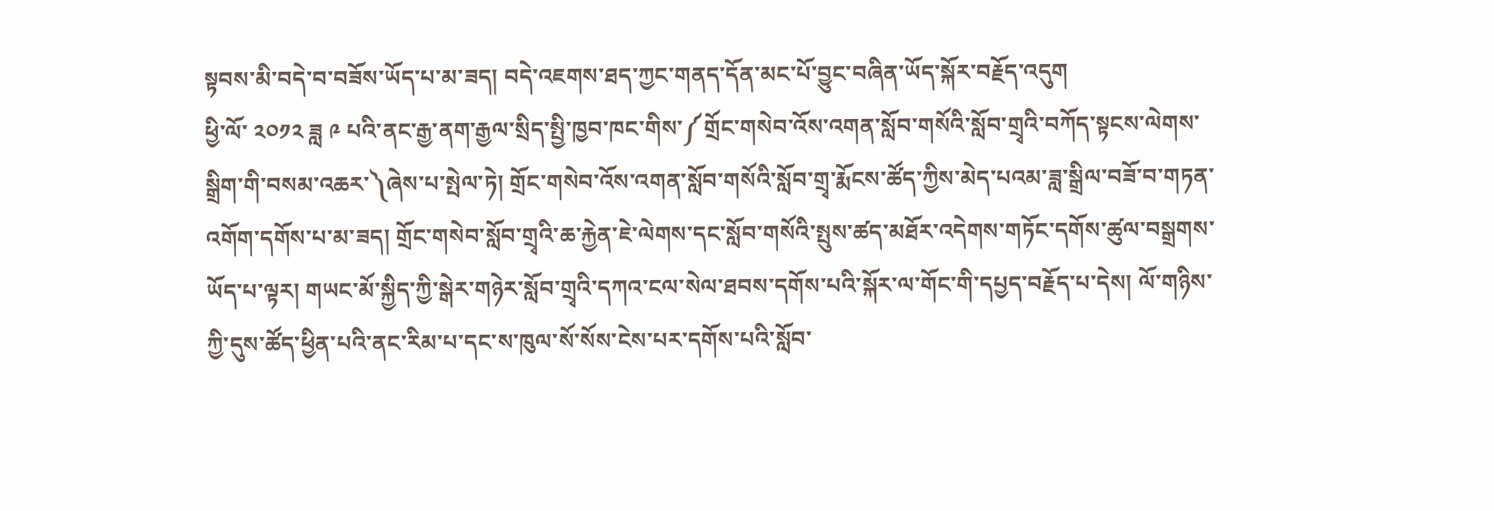སྟབས་མི་བདེ་བ་བཟོས་ཡོད་པ་མ་ཟད། བདེ་འཇགས་ཐད་ཀྱང་གནད་དོན་མང་པོ་བྱུང་བཞིན་ཡོད་སྐོར་བརྗོད་འདུག
ཕྱི་ལོ་ ༢༠༡༢ ཟླ ༩ པའི་ནང་རྒྱ་ནག་རྒྱལ་སྲིད་སྤྱི་ཁྱབ་ཁང་གིས་༼གྲོང་གསེབ་འོས་འགན་སློབ་གསོའི་སློབ་གྲྭའི་བཀོད་སྟངས་ལེགས་སྒྲིག་གི་བསམ་འཆར་༽ཞེས་པ་སྤེལ་ཏེ། གྲོང་གསེབ་འོས་འགན་སློབ་གསོའི་སློབ་གྲྭ་རྨོངས་ཚོད་ཀྱིས་མེད་པའམ་ཟླ་སྒྲིལ་བཟོ་བ་གཏན་འགོག་དགོས་པ་མ་ཟད། གྲོང་གསེབ་སློབ་གྲྭའི་ཆ་རྐྱེན་ཇེ་ལེགས་དང་སློབ་གསོའི་སྤུས་ཚད་མཐོར་འདེགས་གཏོང་དགོས་ཚུལ་བསྒྲགས་ཡོད་པ་ལྟར། གཡང་མོ་སྐྱིད་ཀྱི་སྒེར་གཉེར་སློབ་གྲྭའི་དཀའ་ངལ་སེལ་ཐབས་དགོས་པའི་སྐོར་ལ་གོང་གི་དཔྱད་བརྗོད་པ་དེས། ལོ་གཉིས་ཀྱི་དུས་ཚོད་ཕྱིན་པའི་ནང་རིམ་པ་དང་ས་ཁུལ་སོ་སོས་ངེས་པར་དགོས་པའི་སློབ་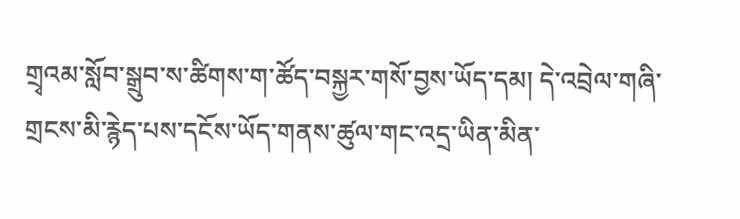གྲྭའམ་སློབ་སྒྲུབ་ས་ཚིགས་ག་ཚོད་བསྐྱར་གསོ་བྱས་ཡོད་དམ། དེ་འབྲེལ་གཞི་གྲངས་མི་རྙེད་པས་དངོས་ཡོད་གནས་ཚུལ་གང་འདྲ་ཡིན་མིན་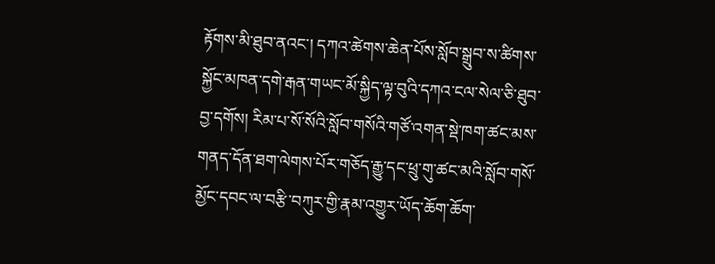རྟོགས་མི་ཐུབ་ནའང་། དཀའ་ཚེགས་ཆེན་པོས་སློབ་སྒྲུབ་ས་ཚིགས་སྐྱོང་མཁན་དགེ་རྒན་གཡང་མོ་སྐྱིད་ལྟ་བུའི་དཀའ་ངལ་སེལ་ཅི་ཐུབ་བྱ་དགོས། རིམ་པ་སོ་སོའི་སློབ་གསོའི་གཙོ་འགན་སྡེ་ཁག་ཚང་མས་གནད་དོན་ཐག་ལེགས་པོར་གཅོད་རྒྱུ་དང་ཕྲུ་གུ་ཚང་མའི་སློབ་གསོ་མྱོང་དབང་ལ་བརྩི་བཀུར་གྱི་རྣམ་འགྱུར་ཡོད་ཆོག་ཆོག་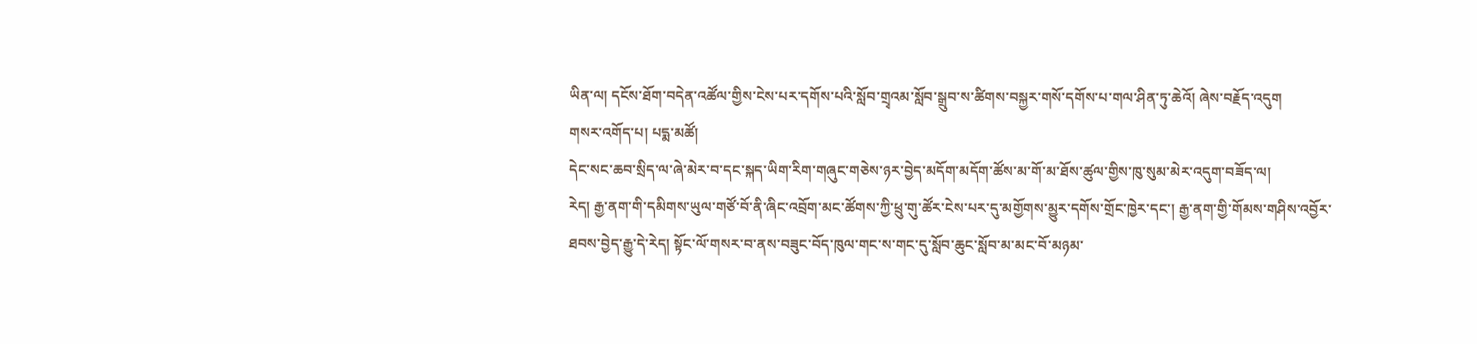ཡིན་ལ། དངོས་ཐོག་བདེན་འཚོལ་གྱིས་ངེས་པར་དགོས་པའི་སློབ་གྲྭའམ་སློབ་སྒྲུབ་ས་ཚིགས་བསྐྱར་གསོ་དགོས་པ་གལ་ཤིན་ཏུ་ཆེའོ། ཞེས་བརྗོད་འདུག
གསར་འགོད་པ། པདྨ་མཚོ།
དེང་སང་ཆབ་སྲིད་ལ་ཞེ་མེར་བ་དང་སྐད་ཡིག་རིག་གཞུང་གཅེས་ཉར་བྱེད་མདོག་མདོག་ཚོས་མ་གོ་མ་ཐོས་ཚུལ་གྱིས་ཁུ་སུམ་མེར་འདུག་བཟོད་ལ།
རེད། རྒྱ་ནག་གི་དམིགས་ཡུལ་གཙོ་བོ་ནི་ཞིང་འབྲོག་མང་ཚོགས་ཀྱི་ཕྲུ་གུ་ཚོར་ངེས་པར་དུ་མགྱོགས་མྱུར་དགོས་གྲོང་ཁྱེར་དང་། རྒྱ་ནག་གྱི་གོམས་གཤིས་འབྱོར་ཐབས་བྱེད་རྒྱུ་དེ་རེད། སྟོང་ལོ་གསར་བ་ནས་བཟུང་བོད་ཁུལ་གང་ས་གང་དུ་སློབ་ཆུང་སློབ་མ་མང་བོ་མཉམ་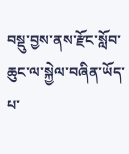བསྡུ་བྱས་ནས་རྫོང་སློབ་ཆུང་ལ་སྐྱེལ་བཞིན་ཡོད་པ་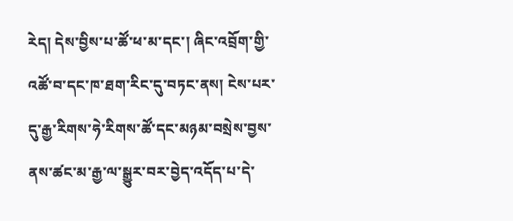རེད། དེས་བྱིས་པ་ཚོ་ཕ་མ་དང་། ཞིང་འབྲོག་གྱི་འཚོ་བ་དང་ཁ་ཐག་རིང་དུ་བཏང་ནས། ངེས་པར་དུ་རྒྱ་རིགས་ཧེ་རིགས་ཚོ་དང་མཉམ་བསྲེས་བྱས་ནས་ཚང་མ་རྒྱ་ལ་སྒྱུར་བར་བྱེད་འདོད་པ་དེ་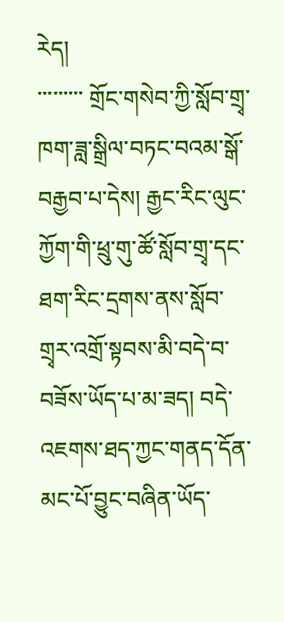རེད།
་་་་་་་་་ གྲོང་གསེབ་ཀྱི་སློབ་གྲྭ་ཁག་ཟླ་སྒྲིལ་བཏང་བའམ་སྒོ་བརྒྱབ་པ་དེས། རྒྱང་རིང་ལུང་ཀྱོག་གི་ཕྲུ་གུ་ཚོ་སློབ་གྲྭ་དང་ཐག་རིང་དྲགས་ནས་སློབ་གྲྭར་འགྲོ་སྟབས་མི་བདེ་བ་བཟོས་ཡོད་པ་མ་ཟད། བདེ་འཇགས་ཐད་ཀྱང་གནད་དོན་མང་པོ་བྱུང་བཞིན་ཡོད་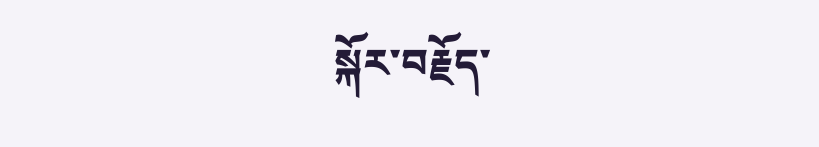སྐོར་བརྗོད་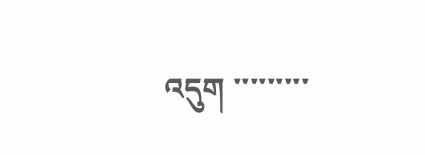འདུག ་་་་་་་་་